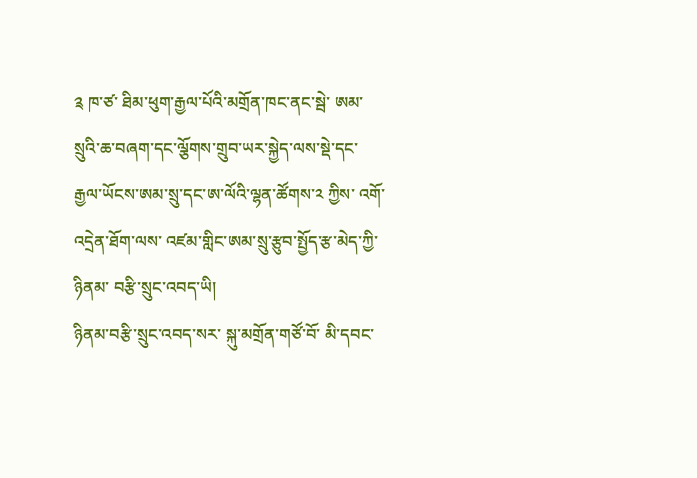༉ ཁ་ཙ་ ཐིམ་ཕུག་རྒྱལ་པོའི་མགྲོན་ཁང་ནང་སྦེ་ ཨམ་སྲུའི་ཆ་བཞག་དང་ལྕོགས་གྲུབ་ཡར་སྐྱེད་ལས་སྡེ་དང་ རྒྱལ་ཡོངས་ཨམ་སྲུ་དང་ཨ་ལོའི་ལྷན་ཚོགས་༢ ཀྱིས་ འགོ་འདྲེན་ཐོག་ལས་ འཛམ་གླིང་ཨམ་སྲུ་རྩུབ་སྤྱོད་རྩ་མེད་ཀྱི་ཉིནམ་ བརྩི་སྲུང་འབད་ཡི།
ཉིནམ་བརྩི་སྲུང་འབད་སར་ སྐུ་མགྲོན་གཙོ་བོ་ མི་དབང་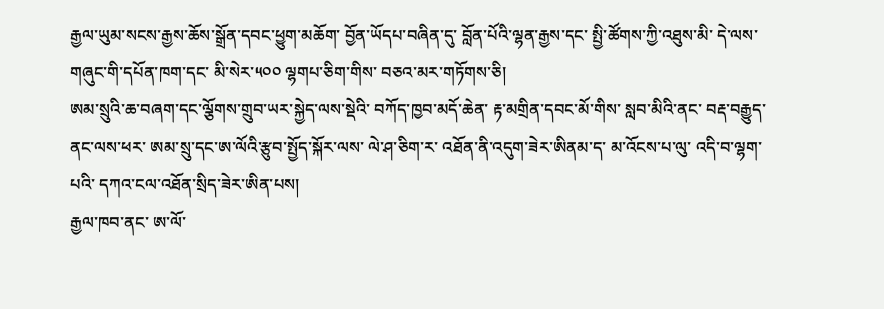རྒྱལ་ཡུམ་སངས་རྒྱས་ཆོས་སྒྲོན་དབང་ཕྱུག་མཆོག་ བྱོན་ཡོདཔ་བཞིན་དུ་ བློན་པོའི་ལྷན་རྒྱས་དང་ སྤྱི་ཚོགས་ཀྱི་འཐུས་མི་ དེ་ལས་ གཞུང་གི་དཔོན་ཁག་དང་ མི་སེར་༥༠༠ ལྷགཔ་ཅིག་གིས་ བཅའ་མར་གཏོགས་ཅི།
ཨམ་སྲུའི་ཆ་བཞག་དང་ལྕོགས་གྲུབ་ཡར་སྐྱེད་ལས་སྡེའི་ བཀོད་ཁྱབ་མདོ་ཆེན་ རྟ་མགྲིན་དབང་མོ་གིས་ སླབ་མིའི་ནང་ བརྡ་བརྒྱུད་ནང་ལས་ཕར་ ཨམ་སྲུ་དང་ཨ་ལོའི་རྩུབ་སྤྱོད་སྐོར་ལས་ ལེ་ཤ་ཅིག་ར་ འཐོན་ནི་འདུག་ཟེར་ཨིནམ་ད་ མ་འོངས་པ་ལུ་ འདི་བ་ལྷག་པའི་ དཀའ་ངལ་འཐོན་སྲིད་ཟེར་ཨིན་པས།
རྒྱལ་ཁབ་ནང་ ཨ་ལོ་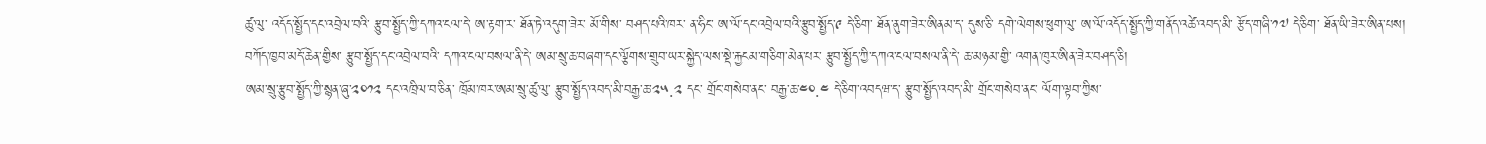ཚུ་ལུ་ འདོད་སྤྱོད་དང་འབྲེལ་བའི་ རྩུབ་སྤྱོད་ཀྱི་དཀའ་ངལ་དེ་ ཨ་རྟག་ར་ ཐོན་ཏེ་འདུག་ཟེར་ མོ་གིས་ བཤད་པའི་ཁར་ ན་ཧིང་ ཨ་ལོ་དང་འབྲེལ་བའི་རྩུབ་སྤྱོད་༩ དེ་ཅིག་ ཐོན་ནུག་ཟེར་ཨིནམ་ད་ དུས་ཅི་ དགེ་ལེགས་ཕུག་ལུ་ ཨ་ལོ་འདོད་སྤྱོད་ཀྱི་གནོད་འཚེ་འབད་མི་ རྩོད་གཞི་༡༧ དེ་ཅིག་ ཐོན་ཡི་ཟེར་ཨིན་པས།
བཀོད་ཁྱབ་མདོ་ཆེན་གྱིས་ རྩུབ་སྤྱོད་དང་འབྲེལ་བའི་ དཀའ་ངལ་བསལ་ནི་དེ་ ཨམ་སྲུ་ཆ་བཞག་དང་ལྕོགས་གྲུབ་ཡར་སྐྱེད་ལས་སྡེ་རྐྱངམ་གཅིག་མེན་པར་ རྩུབ་སྤྱོད་ཀྱི་དཀའ་ངལ་བསལ་ནི་དེ་ ཆ་མཉམ་གྱི་ འགན་ཁུར་ཨིན་ཟེར་བཤད་ཅི།
ཨམ་སྲུ་རྩུབ་སྤྱོད་ཀྱི་སྙན་ཞུ་༢༠༡༢ དང་འཁྲིལ་བ་ཅིན་ ཁྲོམ་ཁར་ཨམ་སྲུ་ཚུ་ལུ་ རྩུབ་སྤྱོད་འབད་མི་བརྒྱ་ཆ་༢༥.༢ དང་ གྲོང་གསེབ་ནང་ བརྒྱ་ཆ་༤༠.༤ དེ་ཅིག་འབདཝ་ད་ རྩུབ་སྤྱོད་འབད་མི་ གྲོང་གསེབ་ནང་ ལོག་ལྟབ་ཀྱིས་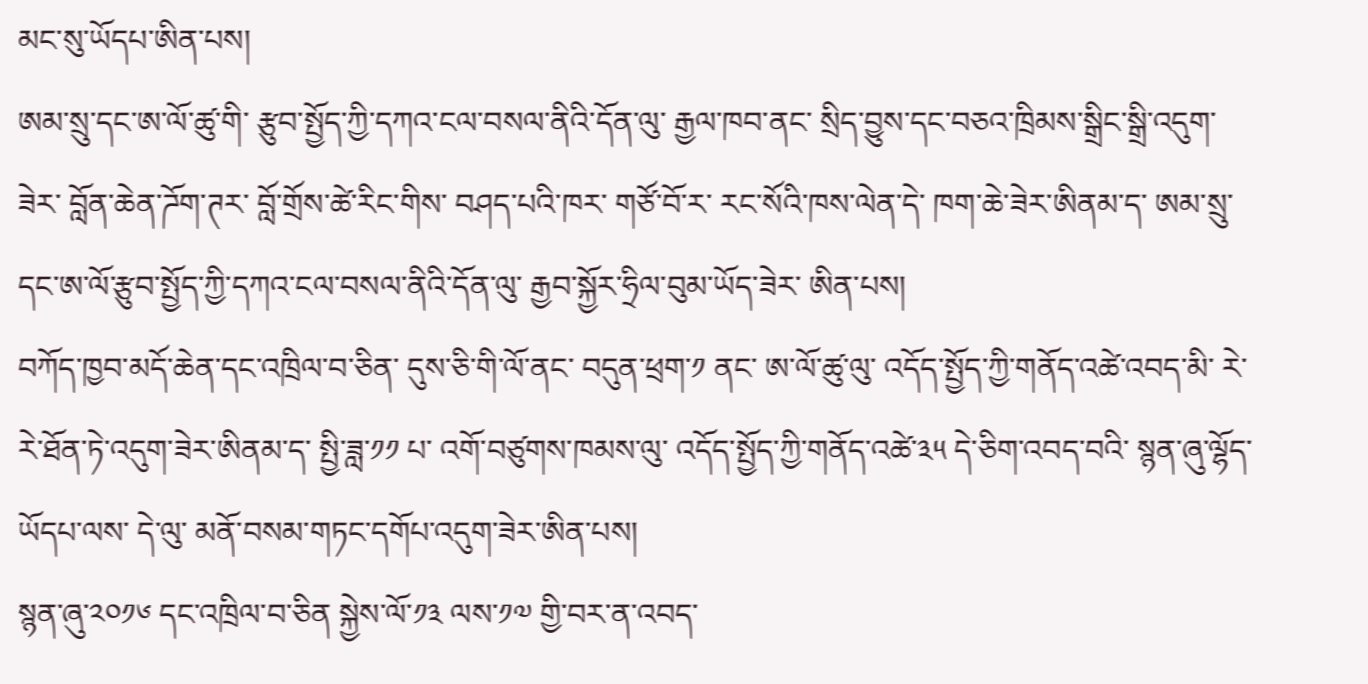མང་སུ་ཡོདཔ་ཨིན་པས།
ཨམ་སྲུ་དང་ཨ་ལོ་ཚུ་གི་ རྩུབ་སྤྱོད་ཀྱི་དཀའ་ངལ་བསལ་ནིའི་དོན་ལུ་ རྒྱལ་ཁབ་ནང་ སྲིད་བྱུས་དང་བཅའ་ཁྲིམས་སྒྲིང་སྒྲི་འདུག་ཟེར་ བློན་ཆེན་ཌོག་ཊར་ བློ་གྲོས་ཚེ་རིང་གིས་ བཤད་པའི་ཁར་ གཙོ་བོ་ར་ རང་སོའི་ཁས་ལེན་དེ་ ཁག་ཆེ་ཟེར་ཨིནམ་ད་ ཨམ་སྲུ་དང་ཨ་ལོ་རྩུབ་སྤྱོད་ཀྱི་དཀའ་ངལ་བསལ་ནིའི་དོན་ལུ་ རྒྱབ་སྐྱོར་ཧྲིལ་བུམ་ཡོད་ཟེར་ ཨིན་པས།
བཀོད་ཁྱབ་མདོ་ཆེན་དང་འཁྲིལ་བ་ཅིན་ དུས་ཅི་གི་ལོ་ནང་ བདུན་ཕྲག་༡ ནང་ ཨ་ལོ་ཚུ་ལུ་ འདོད་སྤྱོད་ཀྱི་གནོད་འཚེ་འབད་མི་ རེ་རེ་ཐོན་ཏེ་འདུག་ཟེར་ཨིནམ་ད་ སྤྱི་ཟླ་༡༡ པ་ འགོ་བཙུགས་ཁམས་ལུ་ འདོད་སྤྱོད་ཀྱི་གནོད་འཚེ་༣༥ དེ་ཅིག་འབད་བའི་ སྙན་ཞུ་ལྷོད་ཡོདཔ་ལས་ དེ་ལུ་ མནོ་བསམ་གཏང་དགོཔ་འདུག་ཟེར་ཨིན་པས།
སྙན་ཞུ་༢༠༡༦ དང་འཁྲིལ་བ་ཅིན སྐྱེས་ལོ་༡༣ ལས་༡༧ གྱི་བར་ན་འབད་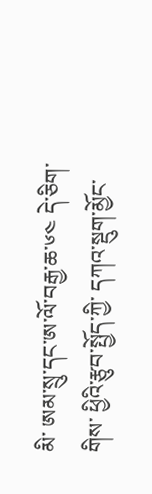མི་ ཨམ་སྲུ་དང་ཨ་ལོ་བརྒྱ་ཆ་༦༤ དེ་ཅིག་གིས་ ཕྱིའི་རྩུབ་སྤྱོད་ཀྱི་ དཀའ་སྡུག་མྱོང་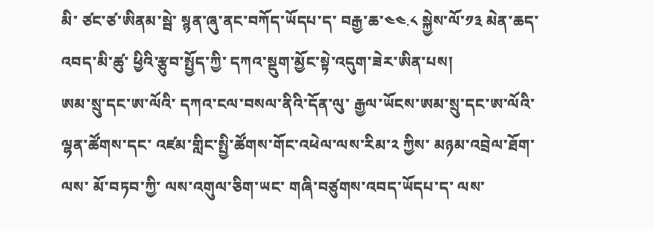མི་ ཙང་ཙ་ཨིནམ་སྦེ་ སྙན་ཞུ་ནང་བཀོད་ཡོདཔ་ད་ བརྒྱ་ཆ་༤༤.༨ སྐྱེས་ལོ་༡༣ མེན་ཆད་འབད་མི་ཚུ་ ཕྱིའི་རྩུབ་སྤྱོད་ཀྱི་ དཀའ་སྡུག་མྱོང་སྟེ་འདུག་ཟེར་ཨིན་པས།
ཨམ་སྲུ་དང་ཨ་ལོའི་ དཀའ་ངལ་བསལ་ནིའི་དོན་ལུ་ རྒྱལ་ཡོངས་ཨམ་སྲུ་དང་ཨ་ལོའི་ལྷན་ཚོགས་དང་ འཛམ་གླིང་སྤྱི་ཚོགས་གོང་འཕེལ་ལས་རིམ་༢ ཀྱིས་ མཉམ་འབྲེལ་ཐོག་ལས་ མོ་བཏབ་ཀྱི་ ལས་འགུལ་ཅིག་ཡང་ གཞི་བཙུགས་འབད་ཡོདཔ་ད་ ལས་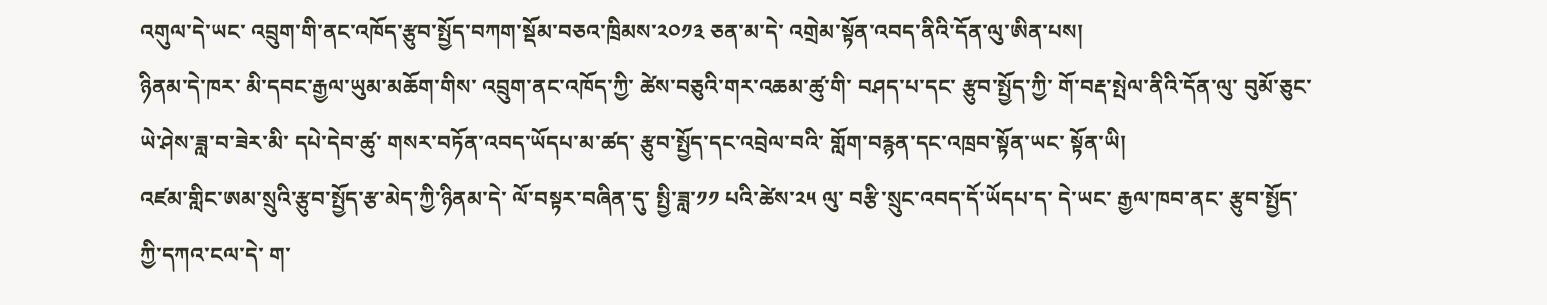འགུལ་དེ་ཡང་ འབྲུག་གི་ནང་འཁོད་རྩུབ་སྤྱོད་བཀག་སྡོམ་བཅའ་ཁྲིམས་༢༠༡༣ ཅན་མ་དེ་ འགྲེམ་སྟོན་འབད་ནིའི་དོན་ལུ་ཨིན་པས།
ཉིནམ་དེ་ཁར་ མི་དབང་རྒྱལ་ཡུམ་མཆོག་གིས་ འབྲུག་ནང་འཁོད་ཀྱི་ ཚེས་བཅུའི་གར་འཆམ་ཚུ་གི་ བཤད་པ་དང་ རྩུབ་སྤྱོད་ཀྱི་ གོ་བརྡ་སྤེལ་ནིའི་དོན་ལུ་ བུམོ་ཅུང་ཡེ་ཤེས་ཟླ་བ་ཟེར་མི་ དཔེ་དེབ་ཚུ་ གསར་བཏོན་འབད་ཡོདཔ་མ་ཚད་ རྩུབ་སྤྱོད་དང་འབྲེལ་བའི་ གློག་བརྙན་དང་འཁྲབ་སྟོན་ཡང་ སྟོན་ཡི།
འཛམ་གླིང་ཨམ་སྲུའི་རྩུབ་སྤྱོད་རྩ་མེད་ཀྱི་ཉིནམ་དེ་ ལོ་བསྟར་བཞིན་དུ་ སྤྱི་ཟླ་༡༡ པའི་ཚེས་༢༥ ལུ་ བརྩི་སྲུང་འབད་དོ་ཡོདཔ་ད་ དེ་ཡང་ རྒྱལ་ཁབ་ནང་ རྩུབ་སྤྱོད་ཀྱི་དཀའ་ངལ་དེ་ ག་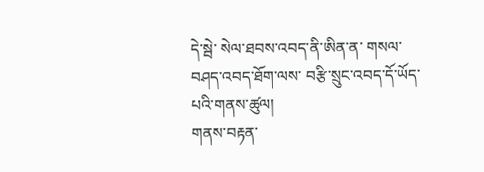དེ་སྦེ་ སེལ་ཐབས་འབད་ནི་ཨིན་ན་ གསལ་བཤད་འབད་ཐོག་ལས་ བརྩི་སྲུང་འབད་དོ་ཡོད་པའི་གནས་ཚུལ།
གནས་བརྟན་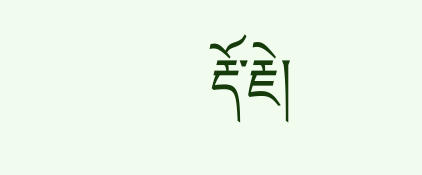རྡོ་རྗེ།